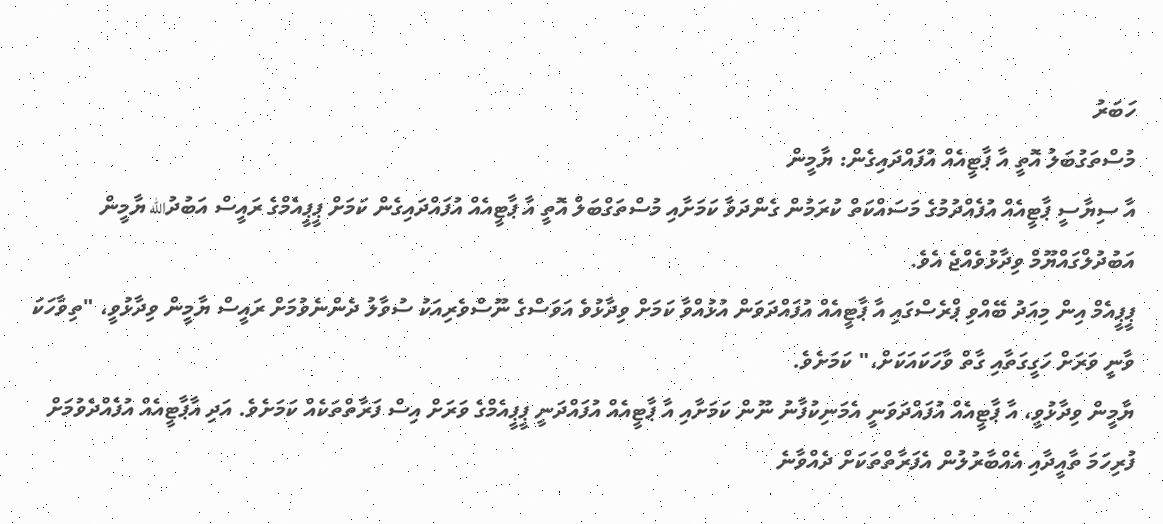ހަބަރު
މުސްތަގުބަލު އޮތީ އާ ޕާޓީއެއް އުފައްދައިގެން: ޔާމީން
އާ ސިޔާސީ ޕާޓީއެއް އުފެއްދުމުގެ މަސައްކަތް ކުރަމުން ގެންދަވާ ކަމަށާއި މުސްތަގްބަލް އޮތީ އާ ޕާޓީއެއް އުފައްދައިގެން ކަމަށް ޕީޕީއެމްގެ ރައީސް އަބުދުالله ޔާމީން އަބުދުލްގައްޔޫމް ވިދާޅުވެއްޖެ އެވެ.
ޕީޕީއެމް އިން މިއަދު ބޭއްވި ޕްރެސްގައި އާ ޕާޓީއެއް އުފައްދަވަން އުޅުއްވާ ކަމަށް ވިދާޅުވެ އަވަސްގެ ނޫސްވެރިއަކު ސުވާލު ދެންނެވުމަށް ރައީސް ޔާމީން ވިދާޅުވީ، "ތިވާހަކަ ވާނީ ވަރަށް ހަގީގަތާއި ގާތް ވާހަކައަކަށް،" ކަމަށެވެ.
ޔާމީން ވިދާޅުވީ، އާ ޕާޓީއެއް އުފައްދަވަނީ އެމަނިކުފާނު ނޫން ކަމަށާއި އާ ޕާޓީއެއް އުފައްދަނީ ޕީޕީއެމްގެ ވަރަށް އިސް ފަރާތްތަކެއް ކަމަށެވެ. އަދި އާޕާޓީއެއް އުފެއްދެވުމަށް ފުރިހަމަ ތާއީދާއި އެއްބާރުލުން އެފަރާތްތަކަށް ދެއްވާނެ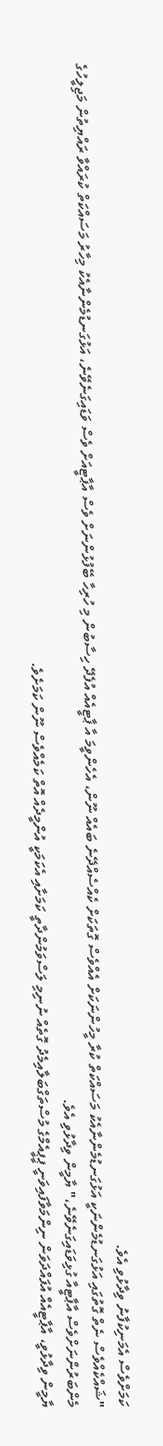ކަމަށްވެސް އެމަނިކުފާނު ވިދާޅުވި އެވެ.
"ޝައްކެއްވެސް ނެތް ގޮތުގައި އަޅުގަނޑުމެންނަކީ އަޅުގަނޑުމެންނާއެކު މަސައްކަތް ކުރާ މީހުންނަކަށް އެއްވެސް ގޮތަކަށް ކެއްސެއްދޭނެ ބައެއް ނޫން، އެހެންވީމަ އާ ޕާޓީއެއް އުފެދޭ ހިސާބުން މި ހުރިހާ ބޭފުޅުންނަށް ވެސް އާޕާޓީއަށް ވެސް ވަޑައިގަނެވޭނެ، އަޅުގަނޑުމެންނާއެކު މިހާރު މަސައްކަތް ކުރައްވާ ރައްޔިތުން މަޖިލީހުގެ މެންބަރުންނަށްވެސް އާޕާޓީއާ ގުޅިވަޑައިގަނެވޭނެ،" ޔާމީން ވިދާޅުވި އެވެ.
ޔާމީން ވިދާޅުވީ، އާޕާޓީއެއް އުފައްދަވަން ނިންމަވާފައިވަނީ ޕީޕީއެމްގެ މުސްތަގްބަލާއިމެދު ގޮތެއް ނުނިމި ލަސްވަމުންދާތީ ކަމަށާއި އެކަމަކީ އުންމީދެއް އޮތް ކަމެއްވެސް ނޫން ކަމަށެވެ.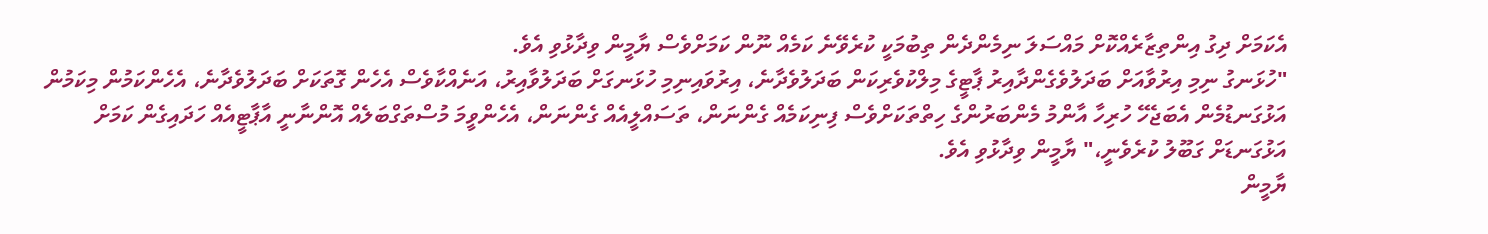އެކަމަށް ދިގު އިންތިޒާރެއްކޮށް މައްސަލަ ނިމެންދެން ތިބުމަކީ ކުރެވޭނެ ކަމެއް ނޫން ކަމަށްވެސް ޔާމީން ވިދާޅުވި އެވެ.
"ހުޅަނގު ނިމި އިރުވާއަށް ބަދަލުވެގެންދާއިރު ޕާޓީގެ މިލްކުވެރިކަން ބަދަލުވެދާނެ، އިރުވައިނިމި ހުޅަނގަށް ބަދަލުވާއިރު، އަނެއްކާވެސް އެހެން ގޮތަކަށް ބަދަލުވެދާނެ، އެހެންކަމުން މިކަމުން އަޅުގަނޑުމެން އެބަޖެހޭ ހުރިހާ އާންމު މެންބަރުންގެ ހިތްތަކަށްވެސް ފިނިކަމެއް ގެންނަން، ތަސައްލީއެއް ގެންނަން، އެހެންވީމަ މުސްތަގްބަލެއް އޮންނާނީ އާޕާޓީއެއް ހަދައިގެން ކަމަށް އަޅުގަނޑަށް ގަބޫލު ކުރެވެނީ،" ޔާމީން ވިދާޅުވި އެވެ.
ޔާމީން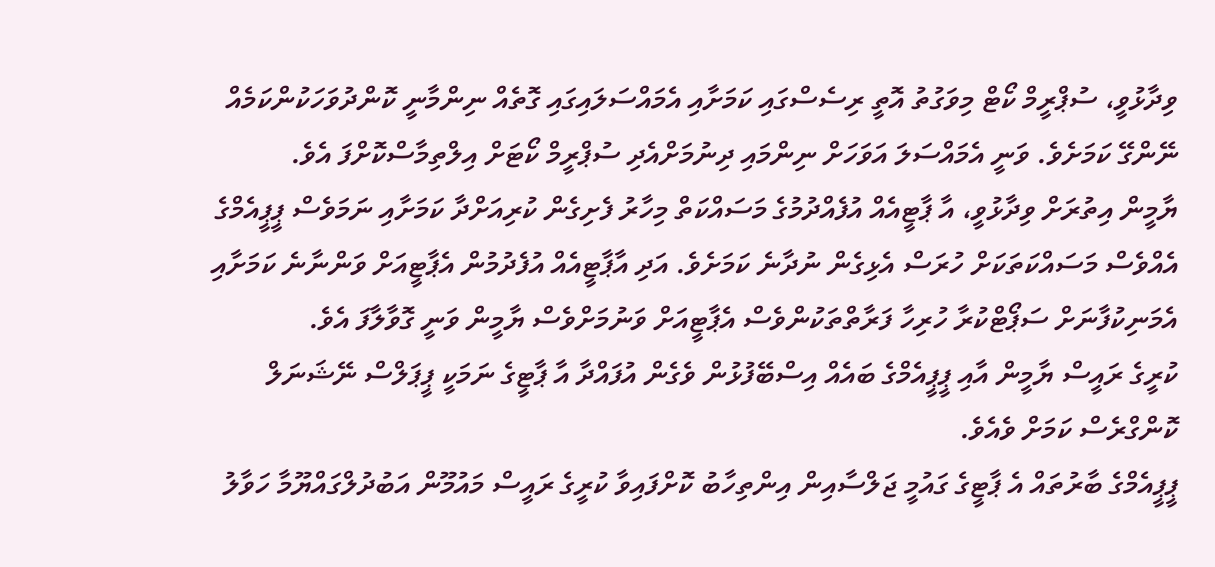ވިދާޅުވީ، ސުޕްރީމް ކޯޓް މިވަގުތު އޮތީ ރިސެސްގައި ކަމަށާއި އެމައްސަލައިގައި ގޮތެއް ނިންމާނީ ކޮންދުވަހަކުންކަމެއް ނޭންގޭ ކަމަށެވެ. ވަނީ އެމައްސަލަ އަވަހަށް ނިންމައި ދިނުމަށްއެދި ސުޕްރީމް ކޯޓަށް އިލްތިމާސްކޮށްފަ އެވެ.
ޔާމީން އިތުރަށް ވިދާޅުވީ، އާ ޕާޓީއެއް އުފެއްދުމުގެ މަސައްކަތް މިހާރު ފެށިގެން ކުރިއަށްދާ ކަމަށާއި ނަމަވެސް ޕީޕީއެމްގެ އެއްވެސް މަސައްކަތަކަށް ހުރަސް އެޅިގެން ނުދާނެ ކަމަށެވެ. އަދި އާޕާޓީއެއް އުފެދުމުން އެޕާޓީއަށް ވަންނާނެ ކަމަށާއި އެމަނިކުފާނަށް ސަޕޯޓްކުރާ ހުރިހާ ފަރާތްތަކުންވެސް އެޕާޓީއަށް ވަނުމަށްވެސް ޔާމީން ވަނީ ގޮވާލާފަ އެވެ.
ކުރީގެ ރައީސް ޔާމީން އާއި ޕީޕީއެމްގެ ބައެއް އިސްބޭފުޅުން ވެގެން އުފައްދާ އާ ޕާޓީގެ ނަމަކީ ޕީޕަލްސް ނޭޝަނަލް ކޮންގްރެސް ކަމަށް ވެއެވެ.
ޕީޕީއެމްގެ ބާރުތައް އެ ޕާޓީގެ ގައުމީ ޖަލްސާއިން އިންތިހާބު ކޮށްފައިވާ ކުރީގެ ރައީސް މައުމޫން އަބުދުލްގައްޔޫމާ ހަވާލު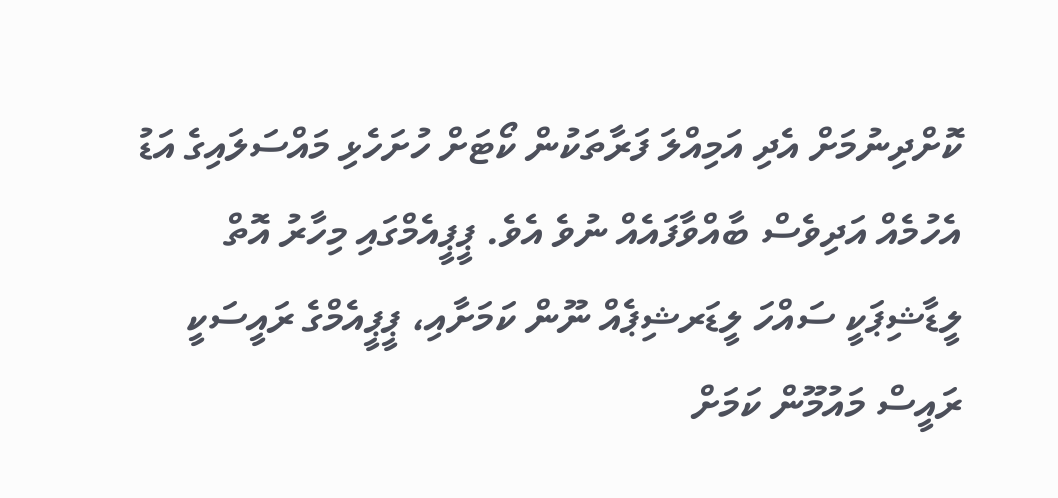ކޮށްދިނުމަށް އެދި އަމިއްލަ ފަރާތަކުން ކޯޓަށް ހުށަހެޅި މައްސަލައިގެ އަޑު އެހުމެއް އަދިވެސް ބާއްވާފައެއް ނުވެ އެވެ. ޕީޕީއެމްގައި މިހާރު އޮތް ލީޑާޝިޕަކީ ސައްހަ ލީޑަރޝިޕެއް ނޫން ކަމަށާއި، ޕީޕީއެމްގެ ރައީސަކީ ރައީސް މައުމޫން ކަމަށް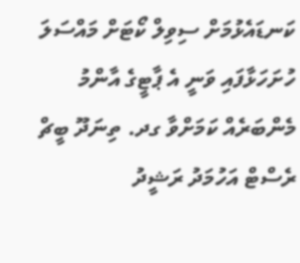ކަނޑައެޅުމަށް ސިވިލް ކޯޓަށް މައްސަލަ ހުށަހަޅާފައި ވަނީ އެ ޕާޓީގެ އާންމު މެންބަރެއް ކަމަށްވާ ގދ. ތިނަދޫ ބީޗް ރެސްޓް އަހުމަދު ރަޝީދު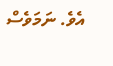އެވެ. ނަމަވެސް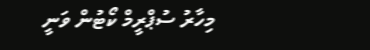މިހާރު ސުޕްރީމް ކޯޓުން ވަނީ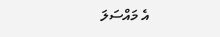އެ މައްސަލަ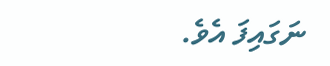ނަގައިފަ އެވެ.